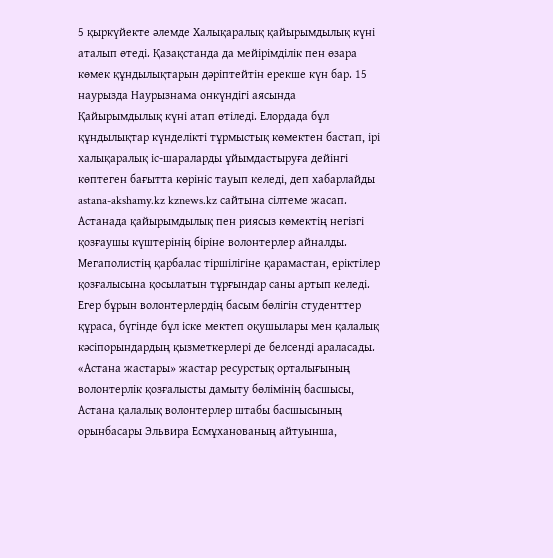5 қыркүйекте әлемде Халықаралық қайырымдылық күні аталып өтеді. Қазақстанда да мейірімділік пен өзара көмек құндылықтарын дәріптейтін ерекше күн бар. 15 наурызда Наурызнама онкүндігі аясында Қайырымдылық күні атап өтіледі. Елордада бұл құндылықтар күнделікті тұрмыстық көмектен бастап, ірі халықаралық іс-шараларды ұйымдастыруға дейінгі көптеген бағытта көрініс тауып келеді, деп хабарлайды astana-akshamy.kz kznews.kz сайтына сілтеме жасап.
Астанада қайырымдылық пен риясыз көмектің негізгі қозғаушы күштерінің біріне волонтерлер айналды. Мегаполистің қарбалас тіршілігіне қарамастан, еріктілер қозғалысына қосылатын тұрғындар саны артып келеді. Егер бұрын волонтерлердің басым бөлігін студенттер құраса, бүгінде бұл іске мектеп оқушылары мен қалалық кәсіпорындардың қызметкерлері де белсенді араласады.
«Астана жастары» жастар ресурстық орталығының волонтерлік қозғалысты дамыту бөлімінің басшысы, Астана қалалық волонтерлер штабы басшысының орынбасары Эльвира Есмұханованың айтуынша,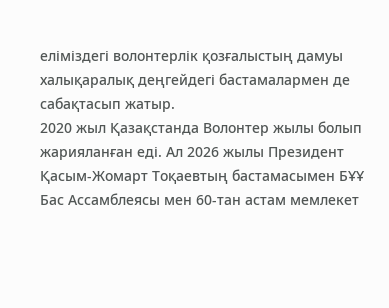еліміздегі волонтерлік қозғалыстың дамуы халықаралық деңгейдегі бастамалармен де сабақтасып жатыр.
2020 жыл Қазақстанда Волонтер жылы болып жарияланған еді. Ал 2026 жылы Президент Қасым-Жомарт Тоқаевтың бастамасымен БҰҰ Бас Ассамблеясы мен 60-тан астам мемлекет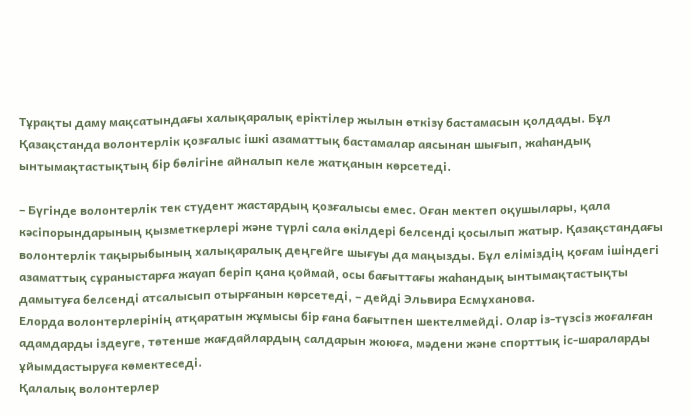Тұрақты даму мақсатындағы халықаралық еріктілер жылын өткізу бастамасын қолдады. Бұл Қазақстанда волонтерлік қозғалыс ішкі азаматтық бастамалар аясынан шығып, жаһандық ынтымақтастықтың бір бөлігіне айналып келе жатқанын көрсетеді.

– Бүгінде волонтерлік тек студент жастардың қозғалысы емес. Оған мектеп оқушылары, қала кәсіпорындарының қызметкерлері және түрлі сала өкілдері белсенді қосылып жатыр. Қазақстандағы волонтерлік тақырыбының халықаралық деңгейге шығуы да маңызды. Бұл еліміздің қоғам ішіндегі азаматтық сұраныстарға жауап беріп қана қоймай, осы бағыттағы жаһандық ынтымақтастықты дамытуға белсенді атсалысып отырғанын көрсетеді, – дейді Эльвира Есмұханова.
Елорда волонтерлерінің атқаратын жұмысы бір ғана бағытпен шектелмейді. Олар із-түзсіз жоғалған адамдарды іздеуге, төтенше жағдайлардың салдарын жоюға, мәдени және спорттық іс-шараларды ұйымдастыруға көмектеседі.
Қалалық волонтерлер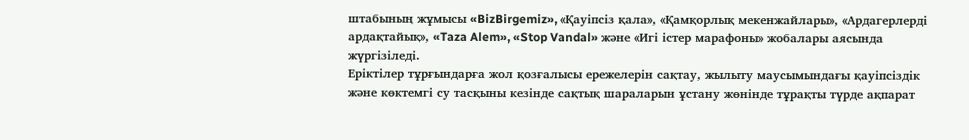штабының жұмысы «BizBirgemiz», «Қауіпсіз қала», «Қамқорлық мекенжайлары», «Ардагерлерді ардақтайық», «Taza Alem», «Stop Vandal» және «Игі істер марафоны» жобалары аясында жүргізіледі.
Еріктілер тұрғындарға жол қозғалысы ережелерін сақтау, жылыту маусымындағы қауіпсіздік және көктемгі су тасқыны кезінде сақтық шараларын ұстану жөнінде тұрақты түрде ақпарат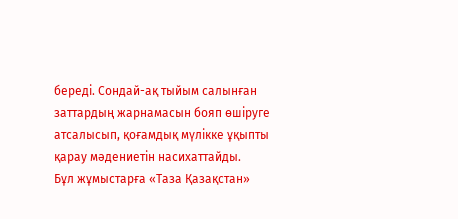береді. Сондай-ақ тыйым салынған заттардың жарнамасын бояп өшіруге атсалысып, қоғамдық мүлікке ұқыпты қарау мәдениетін насихаттайды.
Бұл жұмыстарға «Таза Қазақстан»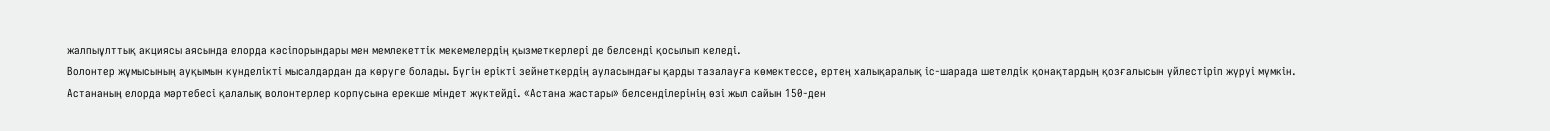жалпыұлттық акциясы аясында елорда кәсіпорындары мен мемлекеттік мекемелердің қызметкерлері де белсенді қосылып келеді.
Волонтер жұмысының ауқымын күнделікті мысалдардан да көруге болады. Бүгін ерікті зейнеткердің ауласындағы қарды тазалауға көмектессе, ертең халықаралық іс-шарада шетелдік қонақтардың қозғалысын үйлестіріп жүруі мүмкін.
Астананың елорда мәртебесі қалалық волонтерлер корпусына ерекше міндет жүктейді. «Астана жастары» белсенділерінің өзі жыл сайын 150-ден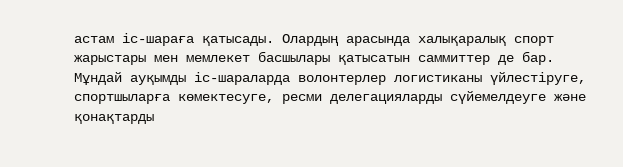астам іс-шараға қатысады. Олардың арасында халықаралық спорт жарыстары мен мемлекет басшылары қатысатын саммиттер де бар.
Мұндай ауқымды іс-шараларда волонтерлер логистиканы үйлестіруге, спортшыларға көмектесуге, ресми делегацияларды сүйемелдеуге және қонақтарды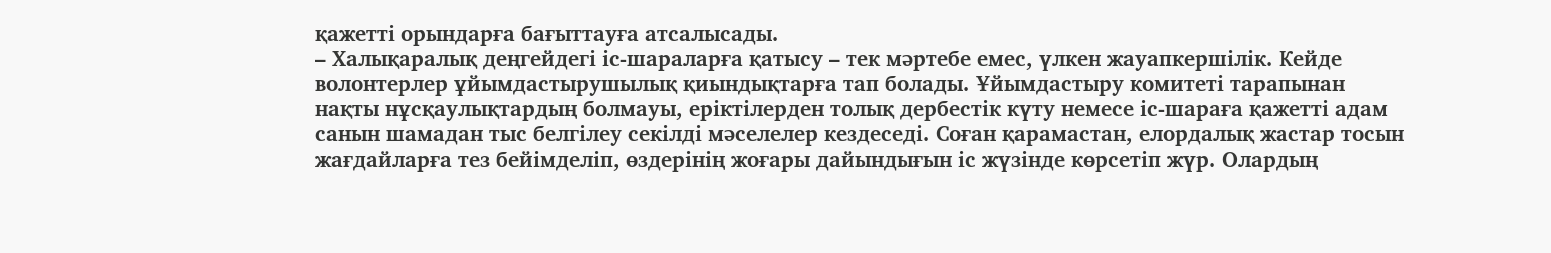қажетті орындарға бағыттауға атсалысады.
– Халықаралық деңгейдегі іс-шараларға қатысу – тек мәртебе емес, үлкен жауапкершілік. Кейде волонтерлер ұйымдастырушылық қиындықтарға тап болады. Ұйымдастыру комитеті тарапынан нақты нұсқаулықтардың болмауы, еріктілерден толық дербестік күту немесе іс-шараға қажетті адам санын шамадан тыс белгілеу секілді мәселелер кездеседі. Соған қарамастан, елордалық жастар тосын жағдайларға тез бейімделіп, өздерінің жоғары дайындығын іс жүзінде көрсетіп жүр. Олардың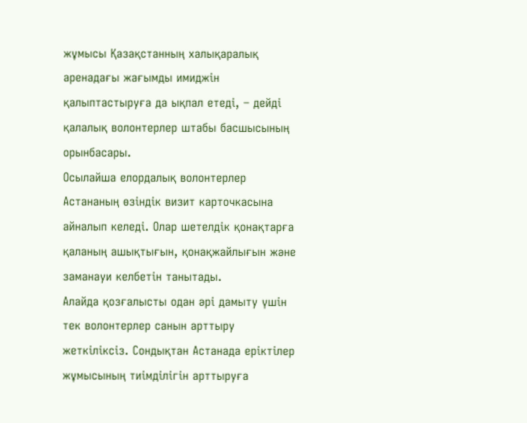жұмысы Қазақстанның халықаралық аренадағы жағымды имиджін қалыптастыруға да ықпал етеді, – дейді қалалық волонтерлер штабы басшысының орынбасары.
Осылайша елордалық волонтерлер Астананың өзіндік визит карточкасына айналып келеді. Олар шетелдік қонақтарға қаланың ашықтығын, қонақжайлығын және заманауи келбетін танытады.
Алайда қозғалысты одан әрі дамыту үшін тек волонтерлер санын арттыру жеткіліксіз. Сондықтан Астанада еріктілер жұмысының тиімділігін арттыруға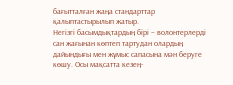бағытталған жаңа стандарттар қалыптастырылып жатыр.
Негізгі басымдықтардың бірі – волонтерлерді сан жағынан көптеп тартудан олардың дайындығы мен жұмыс сапасына мән беруге көшу. Осы мақсатта кезең-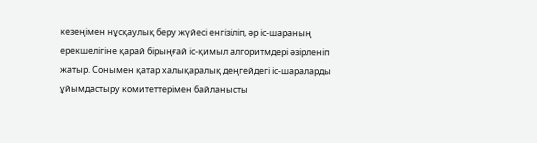кезеңімен нұсқаулық беру жүйесі енгізіліп, әр іс-шараның ерекшелігіне қарай бірыңғай іс-қимыл алгоритмдері әзірленіп жатыр. Сонымен қатар халықаралық деңгейдегі іс-шараларды ұйымдастыру комитеттерімен байланысты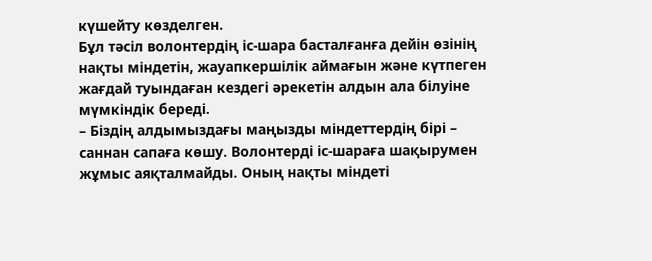күшейту көзделген.
Бұл тәсіл волонтердің іс-шара басталғанға дейін өзінің нақты міндетін, жауапкершілік аймағын және күтпеген жағдай туындаған кездегі әрекетін алдын ала білуіне мүмкіндік береді.
– Біздің алдымыздағы маңызды міндеттердің бірі – саннан сапаға көшу. Волонтерді іс-шараға шақырумен жұмыс аяқталмайды. Оның нақты міндеті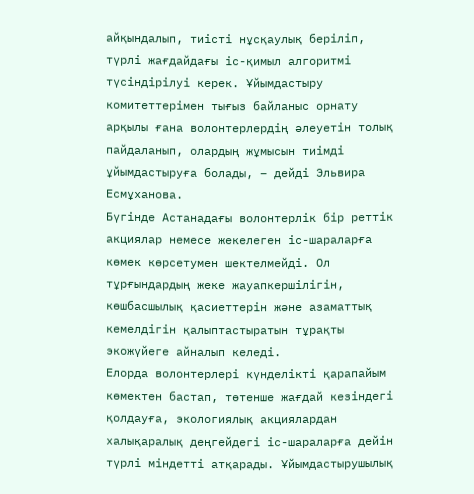айқындалып, тиісті нұсқаулық беріліп, түрлі жағдайдағы іс-қимыл алгоритмі түсіндірілуі керек. Ұйымдастыру комитеттерімен тығыз байланыс орнату арқылы ғана волонтерлердің әлеуетін толық пайдаланып, олардың жұмысын тиімді ұйымдастыруға болады, – дейді Эльвира Есмұханова.
Бүгінде Астанадағы волонтерлік бір реттік акциялар немесе жекелеген іс-шараларға көмек көрсетумен шектелмейді. Ол тұрғындардың жеке жауапкершілігін, көшбасшылық қасиеттерін және азаматтық кемелдігін қалыптастыратын тұрақты экожүйеге айналып келеді.
Елорда волонтерлері күнделікті қарапайым көмектен бастап, төтенше жағдай кезіндегі қолдауға, экологиялық акциялардан халықаралық деңгейдегі іс-шараларға дейін түрлі міндетті атқарады. Ұйымдастырушылық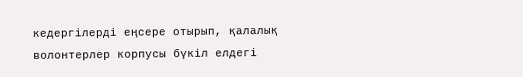кедергілерді еңсере отырып, қалалық волонтерлер корпусы бүкіл елдегі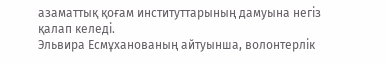азаматтық қоғам институттарының дамуына негіз қалап келеді.
Эльвира Есмұханованың айтуынша, волонтерлік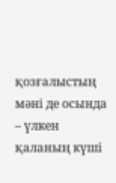қозғалыстың мәні де осында – үлкен қаланың күші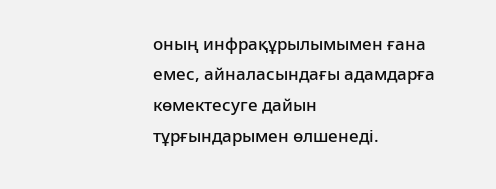оның инфрақұрылымымен ғана емес, айналасындағы адамдарға көмектесуге дайын тұрғындарымен өлшенеді.